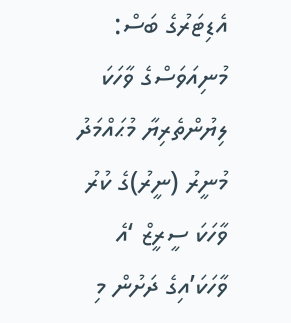އެޑިޓަރުގެ ބަސް:
މުނިއަވަސްގެ ވާހަކަ ލިޔުންތެރިޔާ މުޙައްމަދު މުނީރު (ނީރު)ގެ ކުރު ވާހަކަ ސީރީޒް ‘އެ ވާހަކަ’އިގެ ދަށުން މި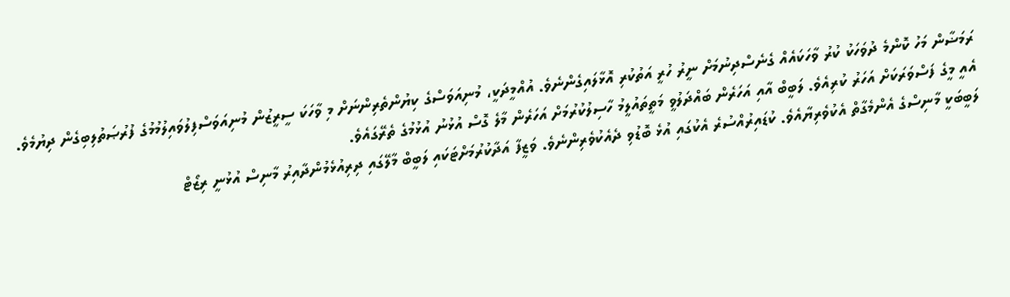ރަމަޟާން މަހު ކޮންމެ ދުވަހަކު ކުރު ވާހަކައެއް ގެނެސްދިނުމަށް ނީރު ހުރީ އަތުކުރި އޮޅާލައިގެންނެވެ. އުއްމީދަކީ، މުނިއަވަސްގެ ކިޔުންތެރިންނަށް މި ވާހަކަ ސީރީޒުން މުނިއަވަސްފިލުވައިލުމުމުގެ ފުރުޞަތުލިބިގެން ދިޔުމެވެ.
އެއީ މީގެ ފަސްވަރަކަށް އަހަރު ކުރިއެވެ. ލަބީބް އާއި އަހަރެން ބައްދަލުވީ މަތީތައުލީމު ހާސިލުކުރުމަށް އަހަރެން މާލެ ގޮސް އުޅުނު އުޅުމުގެ ތެރޭގައެވެ.
ލަބީބަކީ މާނިސްގެ އެންމެގާތް އެކުވެރިޔާއެވެ. ކުޑައިރުއްސުރެ އެކުގައި އުޅެ ބޮޑުވި ދެއެކުވެރިންނެވެ. ވަޒީފާ އަދާކުރުމަށްޓަކައި ލަބީބް މާލޭގައި ދިރިއުޅެމުންދާއިރު މާނިސް އުޅުނީ ރިޒޯޓް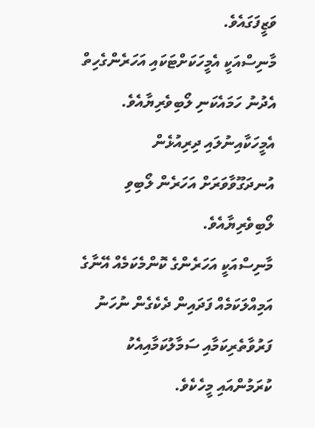ވަޒީފަގައެވެ.
މާނިސްއަކީ އެމީހަކަށްޓަކައި އަހަރެންގެހިތް އެދުނު ހަމައެކަނި ލޯބިވެރިޔާއެވެ. އެމީހަކާއިނުލައި ދިރިއުޅެން އުނދަގޫވާވަރަށް އަހަރެން ލޯބިވި ލޯބިވެރިޔާއެވެ.
މާނިސްއަކީ އަހަރެންގެ ކޮންމެކަމެއް އޭނާގެ އަމިއްލަކަމެއް ފަދައިން ދެކެގެން ނުހަނު ފަރުވާތެރިކަމާއި ސަމާލުކަމާއިއެކު ކުރަމުންއައި މީހެކެވެ.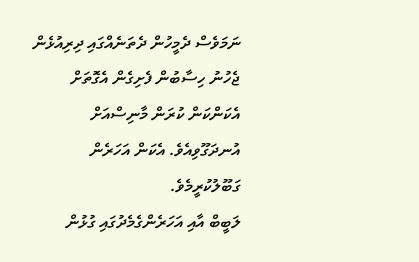ނަމަވެސް ދެމީހުން ދެތަނެއްގައި ދިރިއުޅެން ޖެހުނު ހިސާބުން ފެށިގެން އެގޮތަށް އެކަންކަން ކުރަން މާނިސްއަށް އުނދަގޫވިއެވެ. އެކަން އަހަރެން ގަބޫލުކުރީމެވެ.
ލަބީބް އާއި އަހަރެންގެމެދުގައި ގުޅުން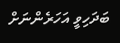ބަދަހިވީ އަހަރެންނަށް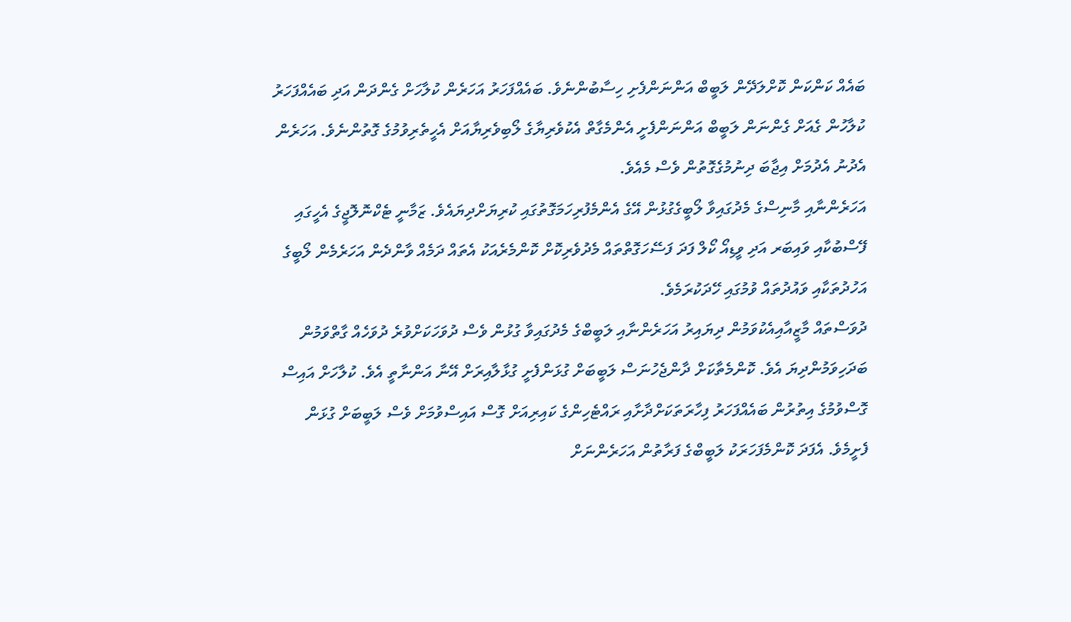ބައެއް ކަންކަން ކޮށްލަދޭން ލަބީބް އަންނަންފެށި ހިސާބުންނެވެ. ބައެއްފަހަރު އަހަރެން ކުލާހަށް ގެންދަން އަދި ބައެއްފަހަރު ކުލާހުން ގެއަށް ގެންނަން ލަބީބް އަންނަންފެށީ އެންމެގާތް އެކުވެރިޔާގެ ލޯބިވެރިޔާއަށް އެހީތެރިވުމުގެ ގޮތުންނެވެ. އަހަރެން އެދުނު އެދުމަށް އިޖާބަ ދިނުމުގެގޮތުން ވެސް މެއެވެ.
އަހަރެންނާއި މާނިސްގެ މެދުގައިވާ ލޯބީގެގުޅުން އޭގެ އެންމެފުރިހަމަގޮތުގައި ކުރިޔަށްދިޔައެވެ. ޒަމާނީ ޓެކްނޮލޮޖީގެ އެހީގައި ފޭސްބުކާއި ވައިބަރ އަދި ވީޑިއޯ ކޯލް ފަދަ ފަސޭހަގޮތްތައް މެދުވެރިކޮށް ކޮންމެރެއަކު އެތައް ދަމެއް ވާންދެން އަހަރެމެން ލޯބީގެ އަހުދުތަކާއި ވައުދުތައް ވުމުގައި ހޭދަކުރަމެވެ.
ދުވަސްތައް މާޒީއާއިއެކުވަމުން ދިޔައިރު އަހަރެންނާއި ލަބީބްގެ މެދުގައިވާ ގުޅުން ވެސް ދުވަހަކަށްވުރެ ދުވަހެއް ގާތްވަމުން ބަދަހިވަމުންދިޔަ އެވެ. ކޮންމެތާކަށް ދާންޖެހުނަސް ލަބީބަށް ގުޅަންފެށީ ގުޅާލާއިރަށް އޭނާ އަންނާތީ އެވެ. ކުލާހަށް އައިސް ގޮސްވުމުގެ އިތުރުން ބައެއްފަހަރު ފިހާރަތަކަށްދާށާއި ރައްޓެހިންގެ ކައިރިއަށް ގޮސް އައިސްވުމަށް ވެސް ލަބީބަށް ގުޅަން ފެށީމެވެ. އެފަދަ ކޮންމެފަހަރަކު ލަބީބްގެ ފަރާތުން އަހަރެންނަށް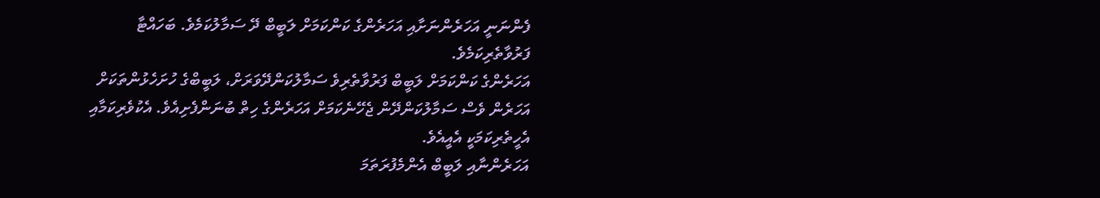ފެންނަނީ އަހަރެންނަށާއި އަހަރެންގެ ކަންކަމަށް ލަބީބް ދޭ ސަމާލުކަމެވެ. ބަހައްޓާ ފަރުވާތެރިކަމެވެ.
އަހަރެންގެ ކަންކަމަށް ލަބީބް ފަރުވާތެރިވެ ސަމާލުކަންދޭވަރަށް، ލަބީބްގެ ހުށަހެޅުންތަކަށް އަހަރެން ވެސް ސަމާލުކަންދޭން ޖެހޭނެކަމަށް އަހަރެންގެ ހިތް ބުނަންފެށިއެވެ. އެކުވެރިކަމާއި އެހީތެރިކަމަކީ އެއީއެވެ.
އަހަރެންނާއި ލަބީބް އެންމެފުރަތަމަ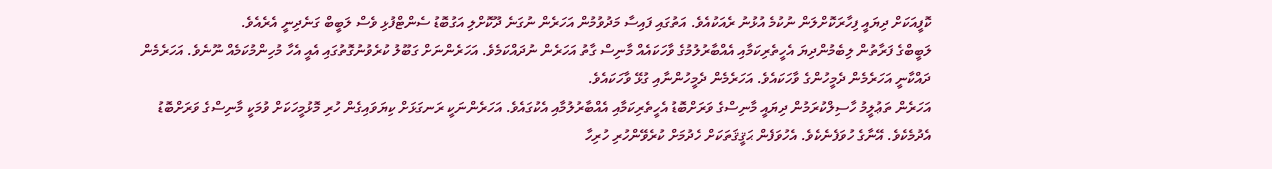ކޮފީއަކަށް ދިޔައީ ފިހާރަކޮށްލަން ނުކުމެ އުޅުނު ރެއަކުއެވެ. އަތުގައި ފައިސާ މަދުވުމުން އަހަރެން ނުގަނެ ދޫކޮށްލި އަގުބޮޑު ސެންޓްފުޅި ވެސް ލަބީބް ގަނެދިނީ އެރެއެވެ.
ލަބީބްގެ ފަރާތުން ލިބެމުންދިޔަ އެހީތެރިކަމާއި އެއްބާރުލުމުގެ ވާހަކައެއް މާނިސް ގާތު އަހަރެން ނުދައްކަމެވެ. އަހަރެންނަށް ގަބޫލު ކުރެވުނުގޮތުގައި އެއީ އެހާ މުހިންމުކަމެއް ނޫނެވެ. އަހަރެމެން ދައްކާނީ އަހަރެމެން ދެމީހުންގެ ވާހަކައެވެ. އަހަރެމެން ދެމީހުންނާއި ގުޅޭ ވާހަކައެވެ.
އަހަރެން ތަޢުލީމު ހާސިލްކުރަމުން ދިޔައީ މާނިސްގެ ވަރަށްބޮޑު އެހީތެރިކަމާއި އެއްބާރުލުމާއި އެކުގައެވެ. އަހަރެންނަކީ ރަނގަޅަށް ކިޔަވައިގެން ހުރި މޮޅުމީހަކަށް ވުމަކީ މާނިސްގެ ވަރަށްބޮޑު އެދުމެކެވެ. އޭނާގެ ހުވަފެނެކެވެ. އެހުވަފެން ޙަޤީޤަތަކަށް ހެދުމަށް ކުރެވޭންހުރި ހުރިހާ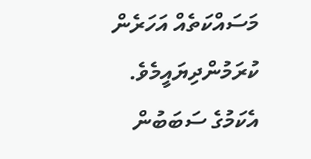މަސައްކަތެއް އަހަރެން ކުރަމުންދިޔައީމެވެ. އެކަމުގެ ސަބަބުން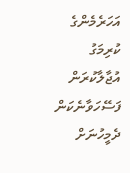އަހަރެމެންގެ ކުރިމަގު އުޖާލާކުރަން ފަސޭހަވާނެކަން ދެމީހުނަށް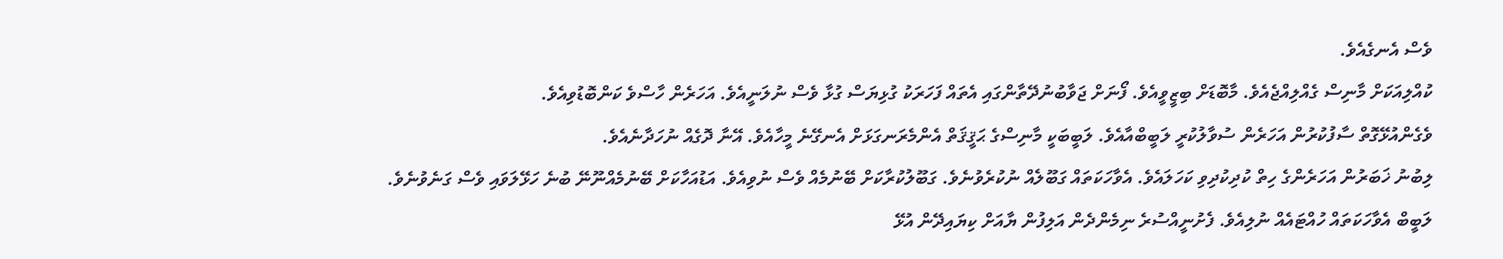ވެސް އެނގެއެވެ.
ކުއްލިއަކަށް މާނިސް ގެއްލިއްޖެއެވެ. މާބޮޑަށް ބިޒީވީއެވެ. ފޯނަށް ޖަވާބުނުދޭތާންގައި އެތައް ފަހަރަކު ގުޅިޔަސް ގުޅާ ވެސް ނުލަނީއެވެ. އަހަރެން ހާސްވެ ކަންބޮޑުވިއެވެ.
ވެގެންއުޅޭގޮތް ސާފުކުރުން އަހަރެން ސުވާލުކުރީ ލަބީބްއާއެވެ. ލަބީބަކީ މާނިސްގެ ޙަޤީޤަތް އެންމެރަނގަޅަށް އެނގޭނެ މީހާއެވެ. އޭނާ ދޮގެއް ނުހަދާނެއެވެ.
ލިބުނު ޚަބަރުން އަހަރެންގެ ހިތް ކުދިކުދިވި ކަހަލައެވެ. އެވާހަކަތައް ގަބޫލެއް ނުކުރެވުނެވެ. ގަބޫލުކުރާކަށް ބޭނުމެއް ވެސް ނުވިއެވެ. އަޑުއަހާކަށް ބޭނުމެއްނޫނޭ ބުނެ ހަޅޭލަވައި ވެސް ގަނެވުނެވެ.
ލަބީބް އެވާހަކަތައް ހުއްޓައެއް ނުލިއެވެ. ފެށުނީއްސުރެ ނިމެންދެން އަލިފުން ޔާއަށް ކިޔައިދޭން އުޅޭ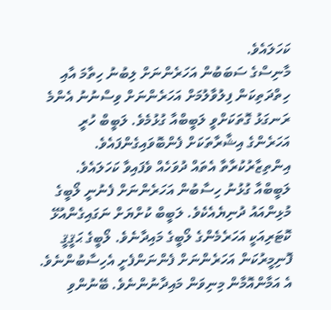ކަހަލައެވެ.
މާނިސްގެ ސަބަބުން އަހަރެންނަށް ލިބުނު ހިތާމަ އާއި ހިތްދަތިކަން ފިލުވާލުމަށް އަހަރެންނަށް ވިސްނުނު އެންމެ ރަނގަޅު ގޮތަކަށްވީ ލަބީބްއާ ގުޅުމެވެ. ލަބީބް ހުރީ އަހަރެންގެ އިޝާރާތަކަށް ފެންބޮވައިގެންފައެވެ. އިންތިޒާރުކުރާތާ އެތައް ދުވަހެއް ވެފައިވާ ކަހަލައެވެ.
ލަބީބްއާ ގުޅުނު ހިސާބުން އަހަރެންނަށް ފެނުނީ ލޯބީގެ މުޅިންއައު ދުނިޔެއެކެވެ. ލަބީބް ކުށްޔަށް ނަގައިގެންއުޅޭ ކޮޓަރިއަކީ އަހަރެމެންގެ ލޯބީގެ މައިދާނެވެ. ލޯބީގެ ޙަޤީޤީ ފޮނިމީރުކަން އަހަރެންނަށް ފެންނަންފެށީ އެހިސާބުންނެވެ. އެ އަމާންއޮމާން މިނިވަން މައިދާނުންނެވެ. ބޭނުންވި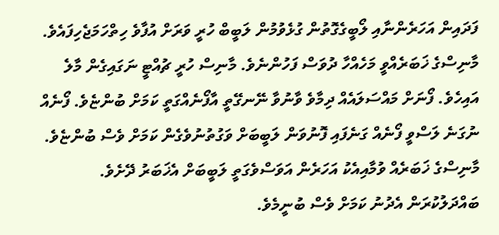ފަދައިން އަހަރެންނާއި ލޯބީގެގޮތުން ގުޅެވުމުން ލަބީބް ހުރީ ވަރަށް އުފާވެ ހިތްހަމަޖެހިފައެވެ.
މާނިސްގެ ޚަބަރެއްވީ މަހެއްހާ ދުވަސް ފަހުންނެވެ. މާނިސް ހުރީ ޗުއްޓީ ނަގައިގެން މާލެ އައިހެވެ. ފޯނަށް މައްސަލައެއް ދިމާވެ ވާނުވާ ނޭނގޭތީ އާފޯނެއްގަތީ ކަމަށް ބުންޏެވެ. ފޯނެއް ނުގަނެ ލަސްވީ ފޯނެއް ގަނެފައި ފޮނުވަން ލަބީބަށް ވަގުތުނުވެގެން ކަމަށް ވެސް ބުންޏެވެ.
މާނިސްގެ ޚަބަރެއް ވުމާއިއެކު އަހަރެން އަވަސްވެގަތީ ލަބީބަށް އެޚަބަރު ދޭށެވެ. ބައްދަލުކުރަން އެދުނު ކަމަށް ވެސް ބުނީމެވެ.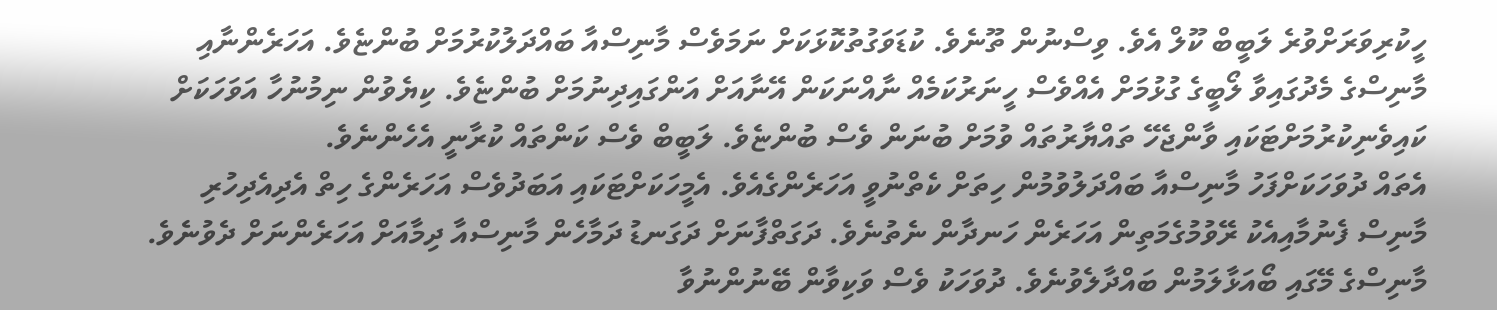ހީކުރިވަރަށްވުރެ ލަބީބް ކޫލް އެވެ. ވިސްނުން ތޫނެވެ. ކުޑަވަގުތުކޮޅަކަށް ނަމަވެސް މާނިސްއާ ބައްދަލުކުރުމަށް ބުންޏެވެ. އަހަރެންނާއި މާނިސްގެ މެދުގައިވާ ލޯބީގެ ގުޅުމަށް އެއްވެސް ހީނަރުކަމެއް ނާއްނަކަން އޭނާއަށް އަންގައިދިނުމަށް ބުންޏެވެ. ކިޔެވުން ނިމުނުހާ އަވަހަކަށް ކައިވެނިކުރުމަށްޓަކައި ވާންޖެހޭ ތައްޔާރުތައް ވުމަށް ބުނަން ވެސް ބުންޏެވެ. ލަބީބް ވެސް ކަންތައް ކުރާނީ އެހެންނެވެ.
އެތައް ދުވަހަކަށްފަހު މާނިސްއާ ބައްދަލުވުމުން ހިތަށް ކެތްނުވީ އަހަރެންގެއެވެ. އެމީހަކަށްޓަކައި އަބަދުވެސް އަހަރެންގެ ހިތް އެދިއެދިހުރި މާނިސް ފެނުމާއިއެކު ރޭވުމުގެމަތިން އަހަރެން ހަނދާން ނެތުނެވެ. ދަގަތްފާނަށް ދަގަނޑު ދަމާހެން މާނިސްއާ ދިމާއަށް އަހަރެންނަށް ދެވުނެވެ. މާނިސްގެ މޭގައި ބޯއަޅާލަމުން ބައްދާލެވުނެވެ. ދުވަހަކު ވެސް ވަކިވާން ބޭނުންނުވާ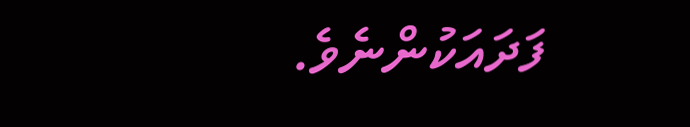ފަދައަކުންނެވެ.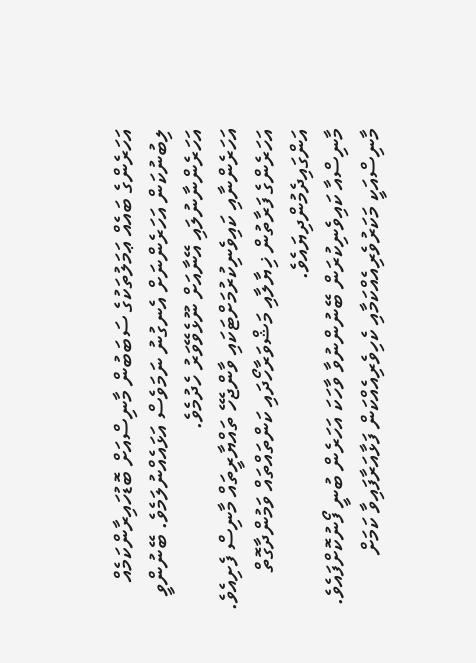އަހަރެންގެ ބައެއް ޢަމަލުތަކުގެ ސަބަބުން މާނިސްއަށް ބޮޑުހައިރާންކަމެއް ލިބުނުކަން އަހަރެންނަށް އެނގުނު ނަމަވެސް އަޅައެއްނުލަމެވެ. ބޭނުންވީ އަހަރެންނާނުލައި އޭނާއަށް ނޫޅެވޭވަރު ހެދުމެވެ.
އަހަރެންނާއި ކައިވެނިކުރުމަށްޓަކައި ވާންޖެހޭ ތައްޔާރީތައް މާނިސް ފެށިއެވެ. އަހަރެންގެ ފަރާތުން ޚިޔާލާއި މަޝްވަރާހޯދައި ކަންތައްތައް ވަމުންދާގޮތް އަންގައިދެމުންދިޔައެވެ.
މާނިސްއާ ކައިވެނިކުރަން ބޭނުންނުވާ ވާހަކަ އަހަރެން ބުނީ ފޯނުކޮށްފައެވެ. މާނިސްއަކީ މަކަރުވެރިއެއްކަމާއި ކެހިވެރިއެއްކަން ފަޅާއަރާފައިވާ ކަމަށް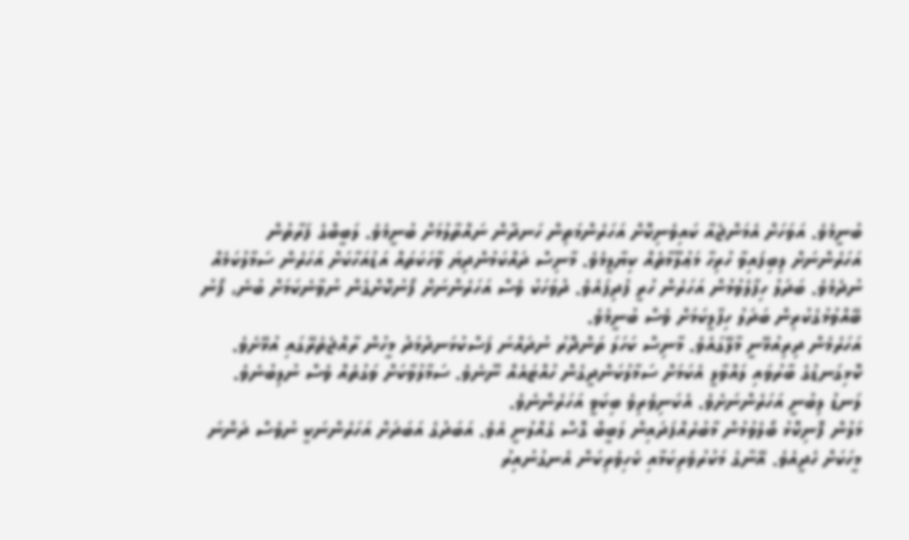ބުނީމެވެ. އަވަހަށް އެމަންޖެއާ ކައިވެނިކޮށް އަހަރެންމަތިން ހަނދާން ނައްތާލުމަށް ބުނީމެވެ. ލަބީބްގެ ފަރާތުން އަހަރެންނަށް ލިބިފައިވާ ހުރިހާ މަޢުލޫމާތެއް ކިޔާލީމެވެ. މާނިސް ދައްކަމުންދިޔަ ވާހަކަތައް އަޑުއަހާކަށް އަހަރެން ސަމާލުކަމެއް ނުދެމެވެ. ބަދަލު ހިފާލެވުމުން އަހަރެން ހުރީ ފުދިފައެވެ. ދުވަހަކު ވެސް އަހަރެންނަށް ފޯނުކޮށްގެން ނުވާނެކަމަށް ބުނެ، ފޯނު ބޭއްވުމުގެކުރިން ބަދަލު ހިފާލީކަމަށް ވެސް ބުނީމެވެ.
އަހަރެމެން ދިރިއުޅޭނީ މާލޭގައެވެ. މާނިސް ކަހަލަ ތަންދޮރު ނުދައްނަ ފަސްކުޅަނދުމަދު މީހުން ރާއްޖެތެރޭގައި އުޅޭށެވެ.
ކޮޅިގަނޑުގެ ބާރުވައި ލައްވާލީ އެކަމަށް ސަމާލުކަންދީގެން ހުއްޓައެއް ނޫނެވެ. ސަމާލުވާކަށް ވަގުތެއް ވެސް ނުލިބުނެވެ.
ލަނޑު ލިބުނީ އަހަރެންނަށެވެ. އެކަނިވެރިވެ ބިކަވީ އަހަރެންނެވެ.
މަލުން ފޮނިކޮޅު ބޯލެވުމުން މާބުރެއްފަދައިން ލަބީބް ގޮސް ގެއްލުނީ އެވެ. އަބަދުގެ އަބަދަށް އަހަރެންނަކީ ނުވެސް ދަންނަ މީހަކަށް ހެދީއެވެ. އޭނާގެ މަކުރުވެރިކަމާއި ކެހިވެރިކަން އެނގުނުއިރު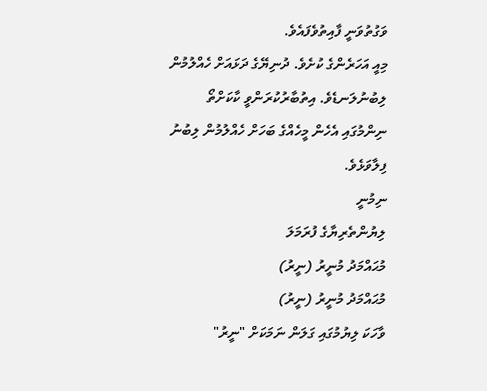ވަގުތުވަނީ ފާއިތުވެފައެވެ.
މިއީ އަހަރެންގެ ކުށެވެ. ދުނިޔޭގެ ދަޅައަށް ހެއްލުމުން ލިބުނުލަނޑެވެ. އިތުބާރުކުރަންވީ ކާކަށްތޯ ނިންމުގައި އެހެން މީހެއްގެ ބަހަށް ހެއްލުމުން ލިބުނު ފިލާވަޅެވެ.
ނިމުނީ
ލިޔުންތެރިޔާގެ ފުރަމަލަ
މުޙައްމަދު މުނީރު (ނީރު)
މުޙައްމަދު މުނީރު (ނީރު)
ވާހަކަ ލިޔުމުގައި ގަލަން ނަމަކަށް "ނީރު"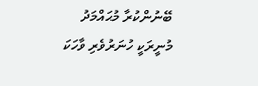ބޭނުންކުރާ މުޙައްމަދު މުނީރަކީ ހުނަރުވެރި ވާހަކަ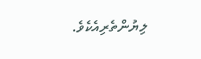ލިޔުންތެރިއެކެވެ.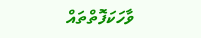ވާހަކަފޮތްތައް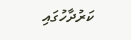ކަރުދާހުގައި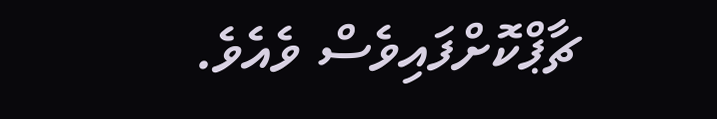ޗާޕްކޮށްފައިވެސް ވެއެވެ.